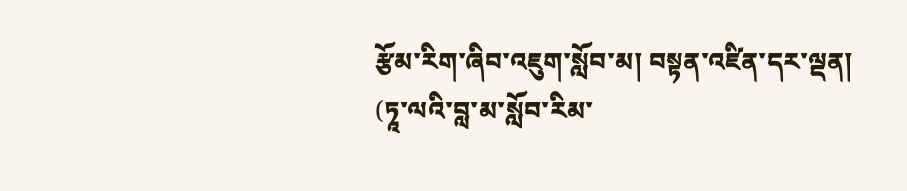རྩོམ་རིག་ཞིབ་འཇུག་སློབ་མ། བསྟན་འཛིན་དར་ལྡན།
(ཏཱ་ལའི་བླ་མ་སློབ་རིམ་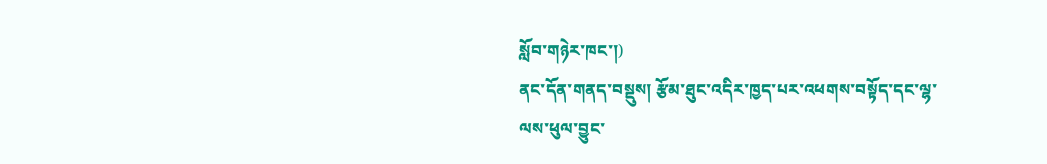སློབ་གཉེར་ཁང་།)
ནང་དོན་གནད་བསྡུས། རྩོམ་ཐུང་འདིར་ཁྱད་པར་འཕགས་བསྟོད་དང་ལྷ་ལས་ཕུལ་བྱུང་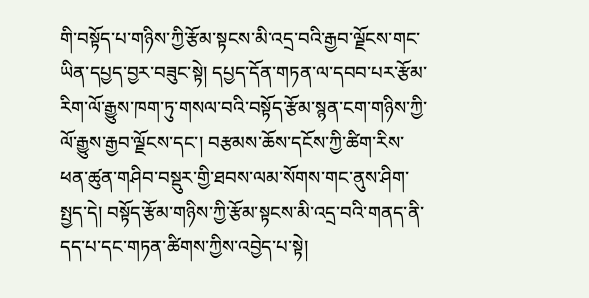གི་བསྟོད་པ་གཉིས་ཀྱི་རྩོམ་སྟངས་མི་འདྲ་བའི་རྒྱབ་ལྗོངས་གང་ཡིན་དཔྱད་བྱར་བཟུང་སྟེ། དཔྱད་དོན་གཏན་ལ་དབབ་པར་རྩོམ་རིག་ལོ་རྒྱུས་ཁག་ཏུ་གསལ་བའི་བསྟོད་རྩོམ་སྙན་ངག་གཉིས་ཀྱི་ལོ་རྒྱུས་རྒྱབ་ལྗོངས་དང་། བརྩམས་ཆོས་དངོས་ཀྱི་ཚིག་རིས་ཕན་ཚུན་གཤིབ་བསྡུར་གྱི་ཐབས་ལམ་སོགས་གང་ནུས་ཤིག་སྤྱད་དེ། བསྟོད་རྩོམ་གཉིས་ཀྱི་རྩོམ་སྟངས་མི་འདྲ་བའི་གནད་ནི་དད་པ་དང་གཏན་ཚིགས་ཀྱིས་འབྱེད་པ་སྟེ།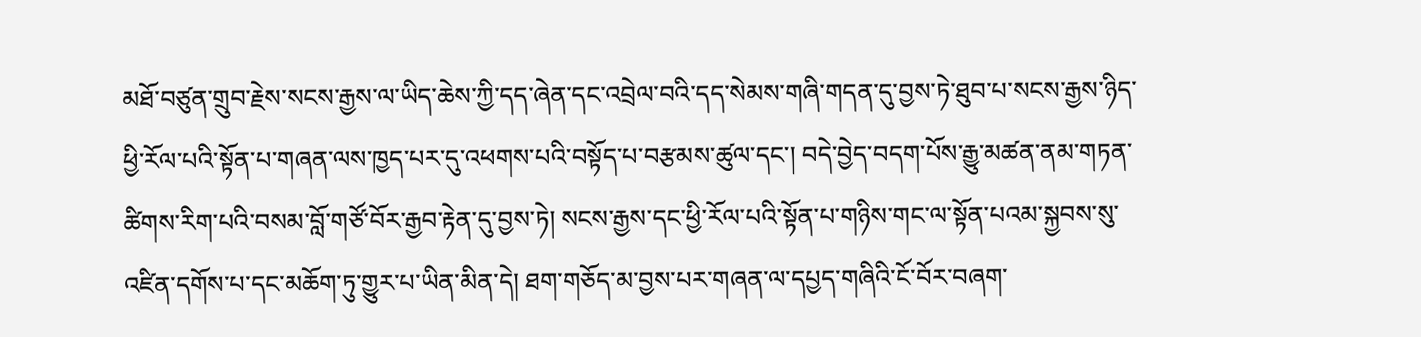མཐོ་བཙུན་གྲུབ་རྗེས་སངས་རྒྱས་ལ་ཡིད་ཆེས་ཀྱི་དད་ཞེན་དང་འབྲེལ་བའི་དད་སེམས་གཞི་གདན་དུ་བྱས་ཏེ་ཐུབ་པ་སངས་རྒྱས་ཉིད་ཕྱི་རོལ་པའི་སྟོན་པ་གཞན་ལས་ཁྱད་པར་དུ་འཕགས་པའི་བསྟོད་པ་བརྩམས་ཚུལ་དང་། བདེ་བྱེད་བདག་པོས་རྒྱུ་མཚན་ནམ་གཏན་ཚིགས་རིག་པའི་བསམ་བློ་གཙོ་བོར་རྒྱབ་རྟེན་དུ་བྱས་ཏེ། སངས་རྒྱས་དང་ཕྱི་རོལ་པའི་སྟོན་པ་གཉིས་གང་ལ་སྟོན་པའམ་སྐྱབས་སུ་འཛིན་དགོས་པ་དང་མཆོག་ཏུ་གྱུར་པ་ཡིན་མིན་དེ། ཐག་གཅོད་མ་བྱས་པར་གཞན་ལ་དཔྱད་གཞིའི་ངོ་བོར་བཞག་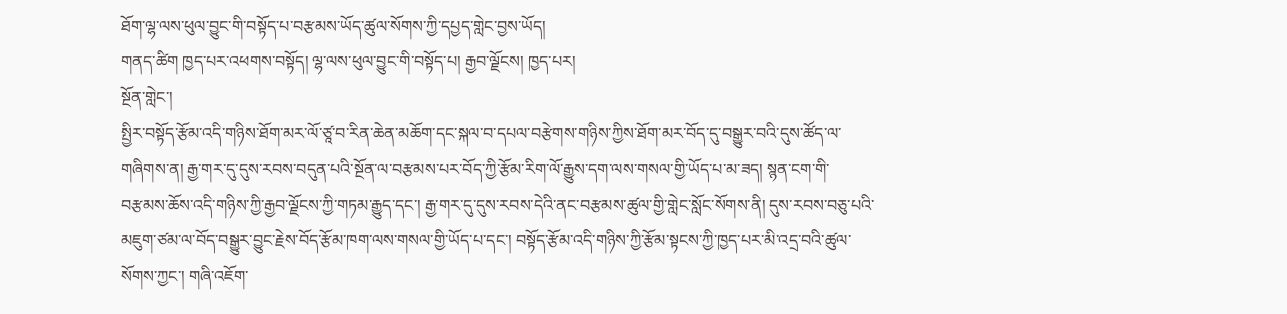ཐོག་ལྷ་ལས་ཕུལ་བྱུང་གི་བསྟོད་པ་བརྩམས་ཡོད་ཚུལ་སོགས་ཀྱི་དཔྱད་གླེང་བྱས་ཡོད།
གནད་ཚིག ཁྱད་པར་འཕགས་བསྟོད། ལྷ་ལས་ཕུལ་བྱུང་གི་བསྟོད་པ། རྒྱབ་ལྗོངས། ཁྱད་པར།
སྔོན་གླེང་།
སྤྱིར་བསྟོད་རྩོམ་འདི་གཉིས་ཐོག་མར་ལོ་ཙཱ་བ་རིན་ཆེན་མཆོག་དང་སྐལ་བ་དཔལ་བརྩེགས་གཉིས་ཀྱིས་ཐོག་མར་བོད་དུ་བསྒྱུར་བའི་དུས་ཚོད་ལ་གཞིགས་ན། རྒྱ་གར་དུ་དུས་རབས་བདུན་པའི་སྔོན་ལ་བརྩམས་པར་བོད་ཀྱི་རྩོམ་རིག་ལོ་རྒྱུས་དག་ལས་གསལ་གྱི་ཡོད་པ་མ་ཟད། སྙན་ངག་གི་བརྩམས་ཆོས་འདི་གཉིས་ཀྱི་རྒྱབ་ལྗོངས་ཀྱི་གཏམ་རྒྱུད་དང་། རྒྱ་གར་དུ་དུས་རབས་དེའི་ནང་བརྩམས་ཚུལ་གྱི་གླེང་སློང་སོགས་ནི། དུས་རབས་བཅུ་པའི་མཇུག་ཙམ་ལ་བོད་བསྒྱུར་བྱུང་རྗེས་བོད་རྩོམ་ཁག་ལས་གསལ་གྱི་ཡོད་པ་དང་། བསྟོད་རྩོམ་འདི་གཉིས་ཀྱི་རྩོམ་སྟངས་ཀྱི་ཁྱད་པར་མི་འདྲ་བའི་ཚུལ་སོགས་ཀྱང་། གཞི་འཇོག་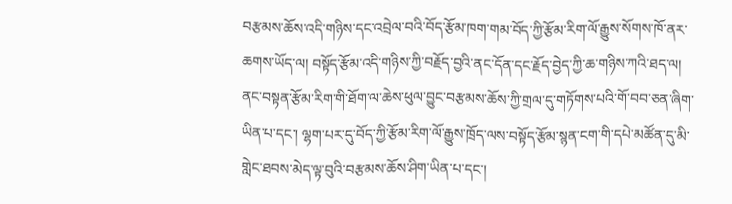བརྩམས་ཆོས་འདི་གཉིས་དང་འབྲེལ་བའི་བོད་རྩོམ་ཁག་གམ་བོད་ཀྱི་རྩོམ་རིག་ལོ་རྒྱུས་སོགས་ཁོ་ནར་ཆགས་ཡོད་ལ། བསྟོད་རྩོམ་འདི་གཉིས་ཀྱི་བརྗོད་བྱའི་ནང་དོན་དང་རྗོད་བྱེད་ཀྱི་ཆ་གཉིས་ཀའི་ཐད་ལ། ནང་བསྟན་རྩོམ་རིག་གི་ཐོག་ལ་ཆེས་ཕུལ་བྱུང་བརྩམས་ཆོས་ཀྱི་གྲལ་དུ་གཏོགས་པའི་གོ་བབ་ཅན་ཞིག་ཡིན་པ་དང་། ལྷག་པར་དུ་བོད་ཀྱི་རྩོམ་རིག་ལོ་རྒྱུས་ཁྲོད་ལས་བསྟོད་རྩོམ་སྙན་ངག་གི་དཔེ་མཚོན་དུ་མི་གླེང་ཐབས་མེད་ལྟ་བུའི་བརྩམས་ཆོས་ཤིག་ཡིན་པ་དང་།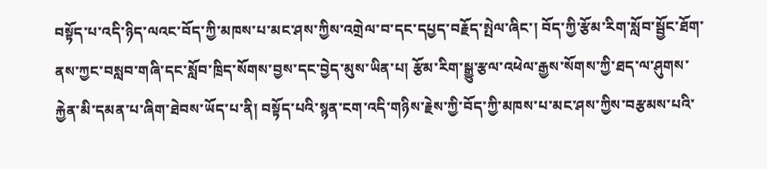བསྟོད་པ་འདི་ཉིད་ལའང་བོད་ཀྱི་མཁས་པ་མང་ཤས་ཀྱིས་འགྲེལ་བ་དང་དཔྱད་བརྗོད་སྤེལ་ཞིང་། བོད་ཀྱི་རྩོམ་རིག་སློབ་སྦྱོང་ཐོག་ནས་ཀྱང་བསླབ་གཞི་དང་སློབ་ཁྲིད་སོགས་བྱས་དང་བྱེད་མུས་ཡིན་པ། རྩོམ་རིག་སྒྱུ་རྩལ་འཕེལ་རྒྱས་སོགས་ཀྱི་ཐད་ལ་ཤུགས་རྐྱེན་མི་དམན་པ་ཞིག་ཐེབས་ཡོད་པ་ནི། བསྟོད་པའི་སྙན་ངག་འདི་གཉིས་རྗེས་ཀྱི་བོད་ཀྱི་མཁས་པ་མང་ཤས་ཀྱིས་བརྩམས་པའི་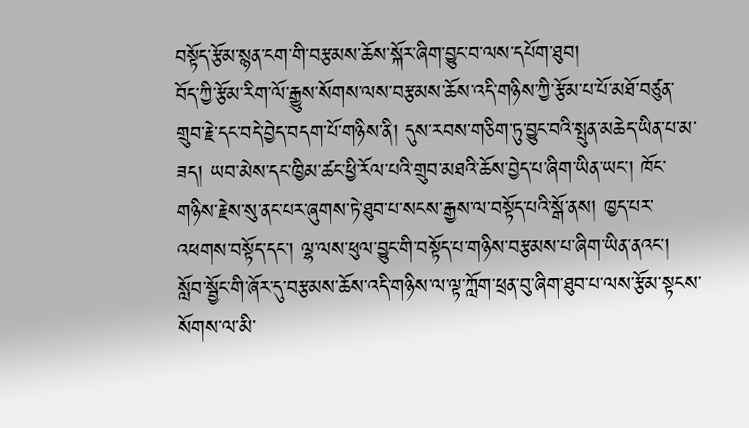བསྟོད་རྩོམ་སྙན་ངག་གི་བརྩམས་ཆོས་སྐོར་ཞིག་བྱུང་བ་ལས་དཔོག་ཐུབ།
བོད་ཀྱི་རྩོམ་རིག་ལོ་རྒྱུས་སོགས་ལས་བརྩམས་ཆོས་འདི་གཉིས་ཀྱི་རྩོམ་པ་པོ་མཐོ་བཙུན་གྲུབ་རྗེ་དང་བདེ་བྱེད་བདག་པོ་གཉིས་ནི། དུས་རབས་གཅིག་ཏུ་བྱུང་བའི་སྤུན་མཆེད་ཡིན་པ་མ་ཟད། ཡབ་མེས་དང་ཁྱིམ་ཚང་ཕྱི་རོལ་པའི་གྲུབ་མཐའི་ཆོས་བྱེད་པ་ཞིག་ཡིན་ཡང་། ཁོང་གཉིས་རྗེས་སུ་ནང་པར་ཞུགས་ཏེ་ཐུབ་པ་སངས་རྒྱས་ལ་བསྟོད་པའི་སྒོ་ནས། ཁྱད་པར་འཕགས་བསྟོད་དང་། ལྷ་ལས་ཕུལ་བྱུང་གི་བསྟོད་པ་གཉིས་བརྩམས་པ་ཞིག་ཡིན་ནའང་། སློབ་སྦྱོང་གི་ཞོར་དུ་བརྩམས་ཆོས་འདི་གཉིས་ལ་ལྟ་ཀློག་ཕྲན་བུ་ཞིག་ཐུབ་པ་ལས་རྩོམ་སྟངས་སོགས་ལ་མི་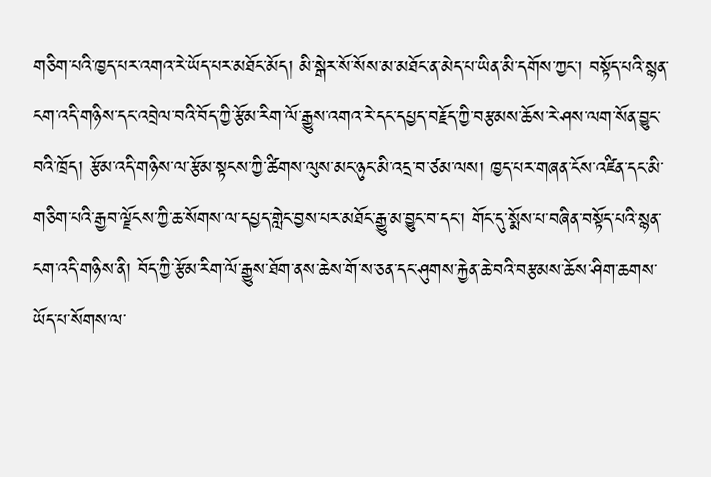གཅིག་པའི་ཁྱད་པར་འགའ་རེ་ཡོད་པར་མཐོང་མོད། མི་སྒེར་སོ་སོས་མ་མཐོང་ན་མེད་པ་ཡིན་མི་དགོས་ཀྱང་། བསྟོད་པའི་སྙན་ངག་འདི་གཉིས་དང་འབྲེལ་བའི་བོད་ཀྱི་རྩོམ་རིག་ལོ་རྒྱུས་འགའ་རེ་དང་དཔྱད་བརྗོད་ཀྱི་བརྩམས་ཆོས་རེ་ཤས་ལག་སོན་བྱུང་བའི་ཁྲོད། རྩོམ་འདི་གཉིས་ལ་རྩོམ་སྟངས་ཀྱི་ཚིགས་ལུས་མང་ཉུང་མི་འདྲ་བ་ཙམ་ལས། ཁྱད་པར་གཞན་ངོས་འཛིན་དང་མི་གཅིག་པའི་རྒྱབ་ལྗོངས་ཀྱི་ཆ་སོགས་ལ་དཔྱད་གླེང་བྱས་པར་མཐོང་རྒྱུ་མ་བྱུང་བ་དང་། གོང་དུ་སྨོས་པ་བཞིན་བསྟོད་པའི་སྙན་ངག་འདི་གཉིས་ནི། བོད་ཀྱི་རྩོམ་རིག་ལོ་རྒྱུས་ཐོག་ནས་ཆེས་གོ་ས་ཅན་དང་ཤུགས་རྐྱེན་ཆེ་བའི་བརྩམས་ཆོས་ཤིག་ཆགས་ཡོད་པ་སོགས་ལ་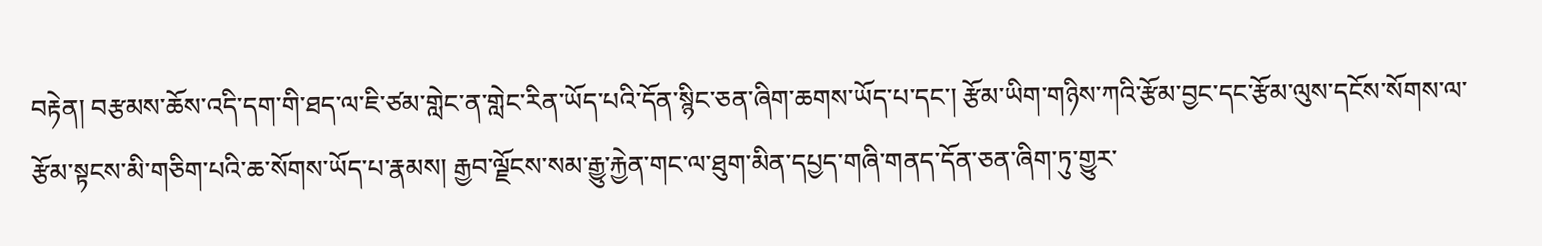བརྟེན། བརྩམས་ཆོས་འདི་དག་གི་ཐད་ལ་ཇི་ཙམ་གླེང་ན་གླེང་རིན་ཡོད་པའི་དོན་སྙིང་ཅན་ཞིག་ཆགས་ཡོད་པ་དང་། རྩོམ་ཡིག་གཉིས་ཀའི་རྩོམ་བྱང་དང་རྩོམ་ལུས་དངོས་སོགས་ལ་རྩོམ་སྟངས་མི་གཅིག་པའི་ཆ་སོགས་ཡོད་པ་རྣམས། རྒྱབ་ལྗོངས་སམ་རྒྱུ་རྐྱེན་གང་ལ་ཐུག་མིན་དཔྱད་གཞི་གནད་དོན་ཅན་ཞིག་ཏུ་གྱུར་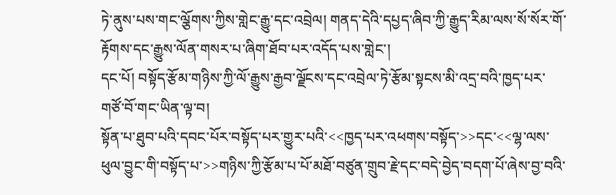ཏེ་ནུས་པས་གང་ལྕོགས་ཀྱིས་གླེང་རྒྱུ་དང་འབྲེལ། གནད་དེའི་དཔྱད་ཞིབ་ཀྱི་རྒྱུད་རིམ་ལས་སོ་སོར་གོ་རྟོགས་དང་རྒྱུས་ལོན་གསར་པ་ཞིག་ཐོབ་པར་འདོད་པས་གླེང་།
དང་པོ། བསྟོད་རྩོམ་གཉིས་ཀྱི་ལོ་རྒྱུས་རྒྱབ་ལྗོངས་དང་འབྲེལ་ཏེ་རྩོམ་སྟངས་མི་འདྲ་བའི་ཁྱད་པར་གཙོ་བོ་གང་ཡིན་ལྟ་བ།
སྟོན་པ་ཐུབ་པའི་དབང་པོར་བསྟོད་པར་གྱུར་པའི་<<ཁྱད་པར་འཕགས་བསྟོད་>>དང་<<ལྷ་ལས་ཕུལ་བྱུང་གི་བསྟོད་པ་>>གཉིས་ཀྱི་རྩོམ་པ་པོ་མཐོ་བཙུན་གྲུབ་རྗེ་དང་བདེ་བྱེད་བདག་པོ་ཞེས་བྱ་བའི་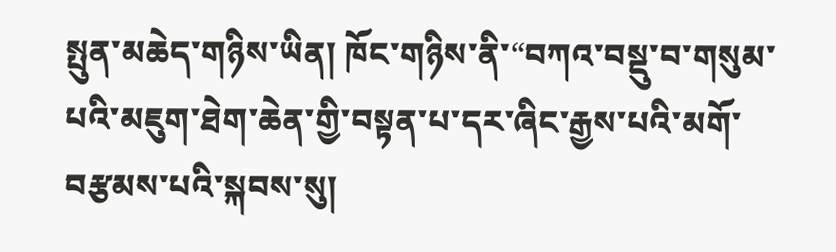སྤུན་མཆེད་གཉིས་ཡིན། ཁོང་གཉིས་ནི་“བཀའ་བསྡུ་བ་གསུམ་པའི་མཇུག་ཐེག་ཆེན་གྱི་བསྟན་པ་དར་ཞིང་རྒྱས་པའི་མགོ་བརྩམས་པའི་སྐབས་སུ།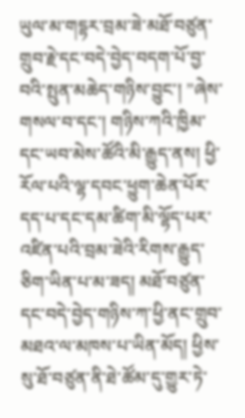ཡུལ་མ་གདྷར་བྲམ་ཟེ་མཐོ་བཙུན་གྲུབ་རྗེ་དང་བདེ་བྱེད་བདག་པོ་བྱ་བའི་སྤུན་མཆེད་གཉིས་བྱུང་། ”ཞེས་གསལ་བ་དང་། གཉིས་ཀའི་ཁྱིམ་དང་ཡབ་མེས་ཚོའི་མི་རྒྱུད་ནས། ཕྱི་རོལ་པའི་ལྷ་དབང་ཕྱུག་ཆེན་པོར་དད་པ་དང་དམ་ཚིག་མི་ལྷོད་པར་འཛིན་པའི་བྲམ་ཟེའི་རིགས་རྒྱུད་ཅིག་ཡིན་པ་མ་ཟད། མཐོ་བཙུན་དང་བདེ་བྱེད་གཉིས་ཀ་ཕྱི་ནང་གྲུབ་མཐའ་ལ་མཁས་པ་ཡིན་མོད། ཕྱིས་སུ་ཐོ་བཙུན་ནི་ཐེ་ཚོམ་དུ་གྱུར་ཏེ་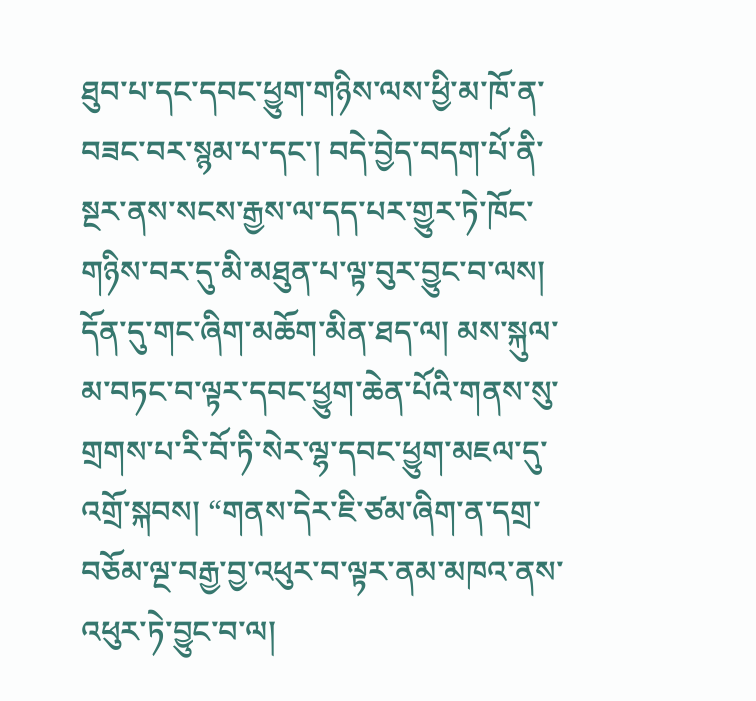ཐུབ་པ་དང་དབང་ཕྱུག་གཉིས་ལས་ཕྱི་མ་ཁོ་ན་བཟང་བར་སྙམ་པ་དང་། བདེ་བྱེད་བདག་པོ་ནི་སྔར་ནས་སངས་རྒྱས་ལ་དད་པར་གྱུར་ཏེ་ཁོང་གཉིས་བར་དུ་མི་མཐུན་པ་ལྟ་བུར་བྱུང་བ་ལས། དོན་དུ་གང་ཞིག་མཆོག་མིན་ཐད་ལ། མས་སྐུལ་མ་བཏང་བ་ལྟར་དབང་ཕྱུག་ཆེན་པོའི་གནས་སུ་གྲགས་པ་རི་བོ་ཏི་སེར་ལྷ་དབང་ཕྱུག་མཇལ་དུ་འགྲོ་སྐབས། “གནས་དེར་ཇི་ཙམ་ཞིག་ན་དགྲ་བཅོམ་ལྔ་བརྒྱ་བྱ་འཕུར་བ་ལྟར་ནམ་མཁའ་ནས་འཕུར་ཏེ་བྱུང་བ་ལ།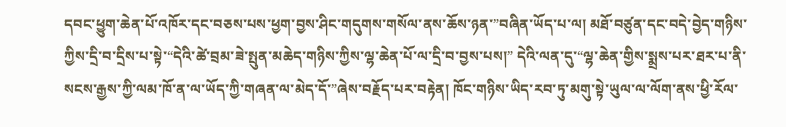དབང་ཕྱུག་ཆེན་པོ་འཁོར་དང་བཅས་པས་ཕྱག་བྱས་ཤིང་གདུགས་གསོལ་ནས་ཆོས་ཉན་”བཞིན་ཡོད་པ་ལ། མཐོ་བཙུན་དང་བདེ་བྱེད་གཉིས་ཀྱིས་དྲི་བ་དྲིས་པ་སྟེ་“དེའི་ཚེ་བྲམ་ཟེ་སྤུན་མཆེད་གཉིས་ཀྱིས་ལྷ་ཆེན་པོ་ལ་དྲི་བ་བྱས་པས།” དེའི་ལན་དུ་“ལྷ་ཆེན་གྱིས་སྨྲས་པར་ཐར་པ་ནི་སངས་རྒྱས་ཀྱི་ལམ་ཁོ་ན་ལ་ཡོད་ཀྱི་གཞན་ལ་མེད་དོ་”ཞེས་བརྗོད་པར་བརྟེན། ཁོང་གཉིས་ཡིད་རབ་ཏུ་མགུ་སྟེ་ཡུལ་ལ་ལོག་ནས་ཕྱི་རོལ་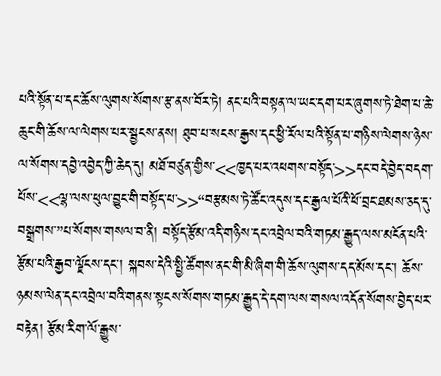པའི་སྟོན་པ་དང་ཆོས་ལུགས་སོགས་རྩ་ནས་བོར་ཏེ། ནང་པའི་བསྟན་ལ་ཡང་དག་པར་ཞུགས་ཏེ་ཐེག་པ་ཆེ་ཆུང་གི་ཆོས་ལ་ལེགས་པར་སྦྱངས་ནས། ཐུབ་པ་སངས་རྒྱས་དང་ཕྱི་རོལ་པའི་སྟོན་པ་གཉིས་ལེགས་ཉེས་ལ་སོགས་དབྱེ་འབྱེད་ཀྱི་ཆེད་དུ། མཐོ་བཙུན་གྱིས་<<ཁྱད་པར་འཕགས་བསྟོད་>>དང་བདེ་བྱེད་བདག་པོས་<<ལྷ་ལས་ཕུལ་བྱུང་གི་བསྟོད་པ་>>“བརྩམས་ཏེ་ཚོང་འདུས་དང་རྒྱལ་པོའི་ཕོ་བྲང་ཐམས་ཅད་དུ་བསྒྲགས་”པ་སོགས་གསལ་བ་ནི། བསྟོད་རྩོམ་འདི་གཉིས་དང་འབྲེལ་བའི་གཏམ་རྒྱུད་ལས་མངོན་པའི་རྩོམ་པའི་རྒྱབ་ལྗོངས་དང་། སྐབས་དེའི་སྤྱི་ཚོགས་ནང་གི་མི་ཞིག་གི་ཆོས་ལུགས་དད་མོས་དང་། ཆོས་ཉམས་ལེན་དང་འབྲེལ་བའི་གནས་སྟངས་སོགས་གཏམ་རྒྱུད་དེ་དག་ལས་གསལ་འདོན་སོགས་བྱེད་པར་བརྟེན། རྩོམ་རིག་ལོ་རྒྱུས་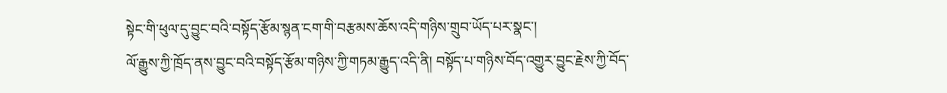སྟེང་གི་ཕུལ་དུ་བྱུང་བའི་བསྟོད་རྩོམ་སྙན་ངག་གི་བརྩམས་ཆོས་འདི་གཉིས་གྲུབ་ཡོད་པར་སྣང་།
ལོ་རྒྱུས་ཀྱི་ཁྲོད་ནས་བྱུང་བའི་བསྟོད་རྩོམ་གཉིས་ཀྱི་གཏམ་རྒྱུད་འདི་ནི། བསྟོད་པ་གཉིས་བོད་འགྱུར་བྱུང་རྗེས་ཀྱི་བོད་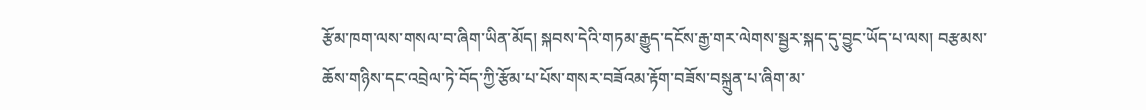རྩོམ་ཁག་ལས་གསལ་བ་ཞིག་ཡིན་མོད། སྐབས་དེའི་གཏམ་རྒྱུད་དངོས་རྒྱ་གར་ལེགས་སྦྱར་སྐད་དུ་བྱུང་ཡོད་པ་ལས། བརྩམས་ཆོས་གཉིས་དང་འབྲེལ་ཏེ་བོད་ཀྱི་རྩོམ་པ་པོས་གསར་བཟོའམ་རྟོག་བཟོས་བསྐྲུན་པ་ཞིག་མ་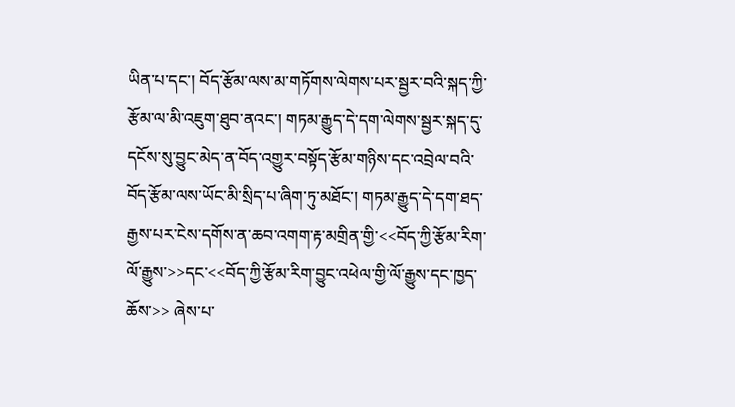ཡིན་པ་དང་། བོད་རྩོམ་ལས་མ་གཏོགས་ལེགས་པར་སྦྱར་བའི་སྐད་ཀྱི་རྩོམ་ལ་མི་འཇུག་ཐུབ་ནའང་། གཏམ་རྒྱུད་དེ་དག་ལེགས་སྦྱར་སྐད་དུ་དངོས་སུ་བྱུང་མེད་ན་བོད་འགྱུར་བསྟོད་རྩོམ་གཉིས་དང་འབྲེལ་བའི་བོད་རྩོམ་ལས་ཡོང་མི་སྲིད་པ་ཞིག་ཏུ་མཐོང་། གཏམ་རྒྱུད་དེ་དག་ཐད་རྒྱས་པར་ངེས་དགོས་ན་ཆབ་འགག་རྟ་མགྲིན་གྱི་<<བོད་ཀྱི་རྩོམ་རིག་ལོ་རྒྱུས་>>དང་<<བོད་ཀྱི་རྩོམ་རིག་བྱུང་འཕེལ་གྱི་ལོ་རྒྱུས་དང་ཁྱད་ཆོས་>> ཞེས་པ་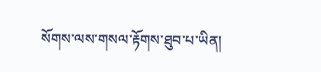སོགས་ལས་གསལ་རྟོགས་ཐུབ་པ་ཡིན།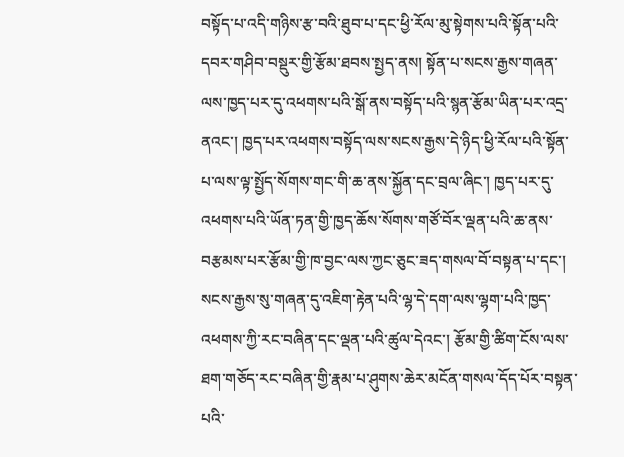བསྟོད་པ་འདི་གཉིས་རྩ་བའི་ཐུབ་པ་དང་ཕྱི་རོལ་མུ་སྟེགས་པའི་སྟོན་པའི་དབར་གཤིབ་བསྡུར་གྱི་རྩོམ་ཐབས་སྤྱད་ནས། སྟོན་པ་སངས་རྒྱས་གཞན་ལས་ཁྱད་པར་དུ་འཕགས་པའི་སྒོ་ནས་བསྟོད་པའི་སྙན་རྩོམ་ཡིན་པར་འདྲ་ནའང་། ཁྱད་པར་འཕགས་བསྟོད་ལས་སངས་རྒྱས་དེ་ཉིད་ཕྱི་རོལ་པའི་སྟོན་པ་ལས་ལྟ་སྤྱོད་སོགས་གང་གི་ཆ་ནས་སྐྱོན་དང་བྲལ་ཞིང་། ཁྱད་པར་དུ་འཕགས་པའི་ཡོན་ཏན་གྱི་ཁྱད་ཆོས་སོགས་གཙོ་བོར་ལྡན་པའི་ཆ་ནས་བརྩམས་པར་རྩོམ་གྱི་ཁ་བྱང་ལས་ཀྱང་ཅུང་ཟད་གསལ་བོ་བསྟན་པ་དང་། སངས་རྒྱས་སུ་གཞན་དུ་འཇིག་རྟེན་པའི་ལྷ་དེ་དག་ལས་ལྷག་པའི་ཁྱད་འཕགས་ཀྱི་རང་བཞིན་དང་ལྡན་པའི་ཚུལ་དེའང་། རྩོམ་གྱི་ཚིག་ངོས་ལས་ཐག་གཅོད་རང་བཞིན་གྱི་རྣམ་པ་ཤུགས་ཆེར་མངོན་གསལ་དོད་པོར་བསྟན་པའི་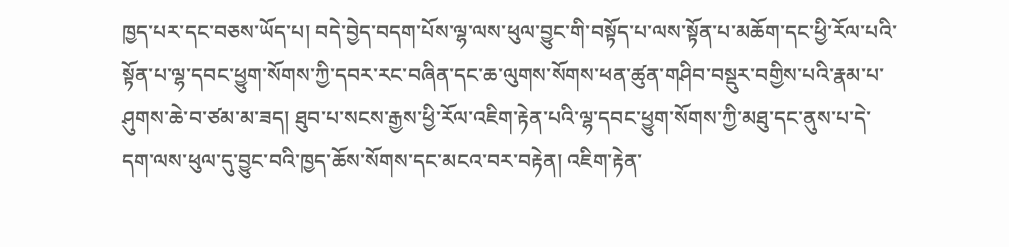ཁྱད་པར་དང་བཅས་ཡོད་པ། བདེ་བྱེད་བདག་པོས་ལྷ་ལས་ཕུལ་བྱུང་གི་བསྟོད་པ་ལས་སྟོན་པ་མཆོག་དང་ཕྱི་རོལ་པའི་སྟོན་པ་ལྷ་དབང་ཕྱུག་སོགས་ཀྱི་དབར་རང་བཞིན་དང་ཆ་ལུགས་སོགས་ཕན་ཚུན་གཤིབ་བསྡུར་བགྱིས་པའི་རྣམ་པ་ཤུགས་ཆེ་བ་ཙམ་མ་ཟད། ཐུབ་པ་སངས་རྒྱས་ཕྱི་རོལ་འཇིག་རྟེན་པའི་ལྷ་དབང་ཕྱུག་སོགས་ཀྱི་མཐུ་དང་ནུས་པ་དེ་དག་ལས་ཕུལ་དུ་བྱུང་བའི་ཁྱད་ཆོས་སོགས་དང་མངའ་བར་བརྟེན། འཇིག་རྟེན་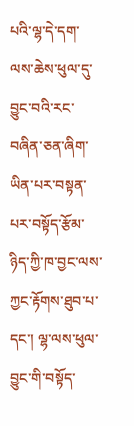པའི་ལྷ་དེ་དག་ལས་ཆེས་ཕུལ་དུ་བྱུང་བའི་རང་བཞིན་ཅན་ཞིག་ཡིན་པར་བསྟན་པར་བསྟོད་རྩོམ་ཉིད་ཀྱི་ཁ་བྱང་ལས་ཀྱང་རྟོགས་ཐུབ་པ་དང་། ལྷ་ལས་ཕུལ་བྱུང་གི་བསྟོད་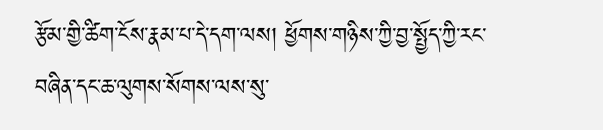རྩོམ་གྱི་ཚིག་ངོས་རྣམ་པ་དེ་དག་ལས། ཕྱོགས་གཉིས་ཀྱི་བྱ་སྤྱོད་ཀྱི་རང་བཞིན་དང་ཆ་ལུགས་སོགས་ལས་སུ་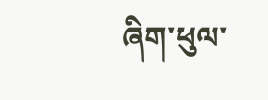ཞིག་ཕུལ་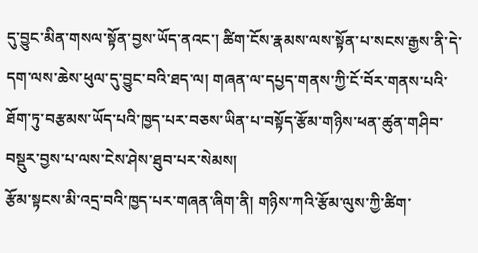དུ་བྱུང་མིན་གསལ་སྟོན་བྱས་ཡོད་ནའང་། ཚིག་ངོས་རྣམས་ལས་སྟོན་པ་སངས་རྒྱས་ནི་དེ་དག་ལས་ཆེས་ཕུལ་དུ་བྱུང་བའི་ཐད་ལ། གཞན་ལ་དཔྱད་གནས་ཀྱི་ངོ་བོར་གནས་པའི་ཐོག་ཏུ་བརྩམས་ཡོད་པའི་ཁྱད་པར་བཅས་ཡིན་པ་བསྟོད་རྩོམ་གཉིས་ཕན་ཚུན་གཤིབ་བསྡུར་བྱས་པ་ལས་ངེས་ཤེས་ཐུབ་པར་སེམས།
རྩོམ་སྟངས་མི་འདྲ་བའི་ཁྱད་པར་གཞན་ཞིག་ནི། གཉིས་ཀའི་རྩོམ་ལུས་ཀྱི་ཚིག་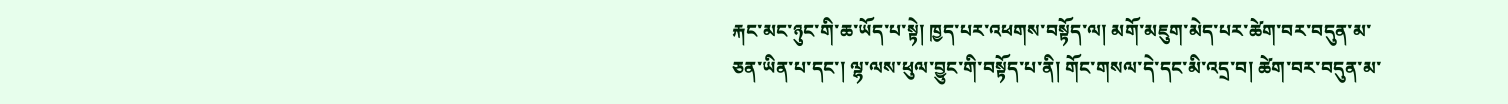རྐང་མང་ཉུང་གི་ཆ་ཡོད་པ་སྟེ། ཁྱད་པར་འཕགས་བསྟོད་ལ། མགོ་མཇུག་མེད་པར་ཚེག་བར་བདུན་མ་ཅན་ཡིན་པ་དང་། ལྷ་ལས་ཕུལ་བྱུང་གི་བསྟོད་པ་ནི། གོང་གསལ་དེ་དང་མི་འདྲ་བ། ཚེག་བར་བདུན་མ་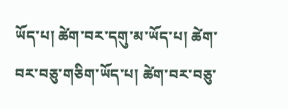ཡོད་པ། ཚེག་བར་དགུ་མ་ཡོད་པ། ཚེག་བར་བཅུ་གཅིག་ཡོད་པ། ཚེག་བར་བཅུ་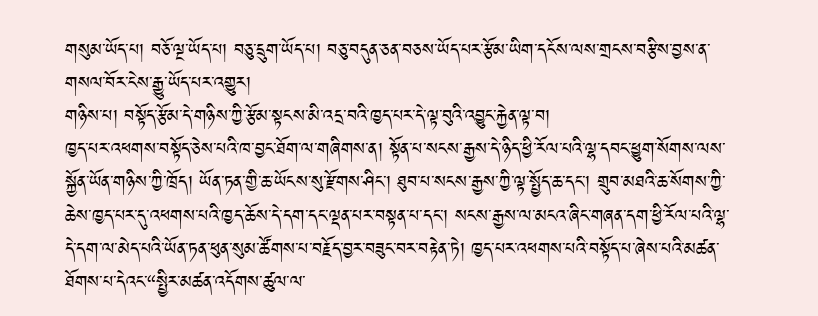གསུམ་ཡོད་པ། བཅོ་ལྔ་ཡོད་པ། བཅུ་དྲུག་ཡོད་པ། བཅུ་བདུན་ཅན་བཅས་ཡོད་པར་རྩོམ་ཡིག་དངོས་ལས་གྲངས་བརྩིས་བྱས་ན་གསལ་བོར་ངེས་རྒྱུ་ཡོད་པར་འགྱུར།
གཉིས་པ། བསྟོད་རྩོམ་དེ་གཉིས་ཀྱི་རྩོམ་སྟངས་མི་འདྲ་བའི་ཁྱད་པར་དེ་ལྟ་བུའི་འབྱུང་རྐྱེན་ལྟ་བ།
ཁྱད་པར་འཕགས་བསྟོད་ཅེས་པའི་ཁ་བྱང་ཐོག་ལ་གཞིགས་ན། སྟོན་པ་སངས་རྒྱས་དེ་ཉིད་ཕྱི་རོལ་པའི་ལྷ་དབང་ཕྱུག་སོགས་ལས་སྐྱོན་ཡོན་གཉིས་ཀྱི་ཁྲོད། ཡོན་ཏན་གྱི་ཆ་ཡོངས་སུ་རྫོགས་ཤིང་། ཐུབ་པ་སངས་རྒྱས་ཀྱི་ལྟ་སྤྱོད་ཆ་དང་། གྲུབ་མཐའི་ཆ་སོགས་ཀྱི་ཆེས་ཁྱད་པར་དུ་འཕགས་པའི་ཁྱད་ཆོས་དེ་དག་དང་ལྡན་པར་བསྟན་པ་དང་། སངས་རྒྱས་ལ་མངའ་ཞིང་གཞན་དག་ཕྱི་རོལ་པའི་ལྷ་དེ་དག་ལ་མེད་པའི་ཡོན་ཏན་ཕུན་སུམ་ཚོགས་པ་བརྗོད་བྱར་བཟུང་བར་བརྟེན་ཏེ། ཁྱད་པར་འཕགས་པའི་བསྟོད་པ་ཞེས་པའི་མཚན་ཐོགས་པ་དེའང་“སྤྱིར་མཚན་འདོགས་ཚུལ་ལ་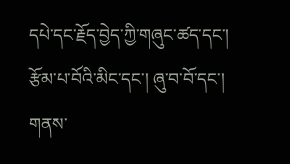དཔེ་དང་རྗོད་བྱེད་ཀྱི་གཞུང་ཚད་དང་། རྩོམ་པ་བོའི་མིང་དང་། ཞུ་བ་བོ་དང་། གནས་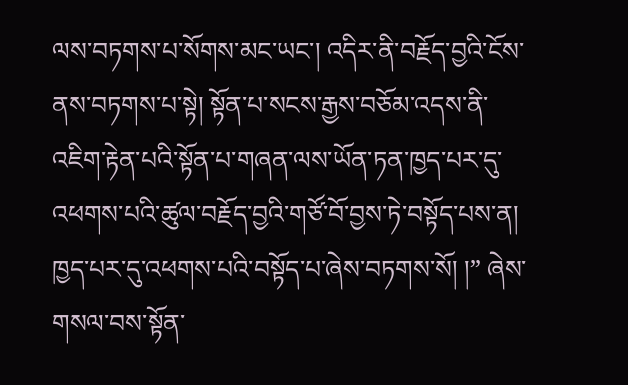ལས་བཏགས་པ་སོགས་མང་ཡང་། འདིར་ནི་བརྗོད་བྱའི་ངོས་ནས་བཏགས་པ་སྟེ། སྟོན་པ་སངས་རྒྱས་བཅོམ་འདས་ནི་འཇིག་རྟེན་པའི་སྟོན་པ་གཞན་ལས་ཡོན་ཏན་ཁྱད་པར་དུ་འཕགས་པའི་ཚུལ་བརྗོད་བྱའི་གཙོ་བོ་བྱས་ཏེ་བསྟོད་པས་ན། ཁྱད་པར་དུ་འཕགས་པའི་བསྟོད་པ་ཞེས་བཏགས་སོ། །” ཞེས་གསལ་བས་སྟོན་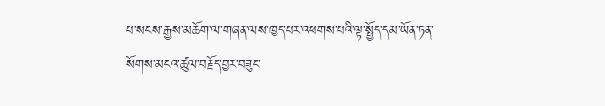པ་སངས་རྒྱས་མཆོག་ལ་གཞན་ལས་ཁྱད་པར་འཕགས་པའི་ལྟ་སྤྱོད་དམ་ཡོན་ཏན་སོགས་མངའ་ཚུལ་བརྗོད་བྱར་བཟུང་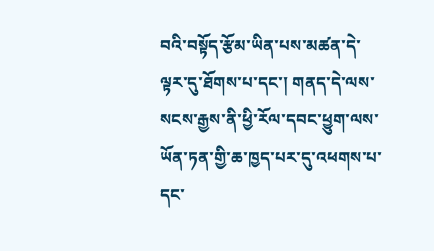བའི་བསྟོད་རྩོམ་ཡིན་པས་མཚན་དེ་ལྟར་དུ་ཐོགས་པ་དང་། གནད་དེ་ལས་སངས་རྒྱས་ནི་ཕྱི་རོལ་དབང་ཕྱུག་ལས་ཡོན་ཏན་གྱི་ཆ་ཁྱད་པར་དུ་འཕགས་པ་དང་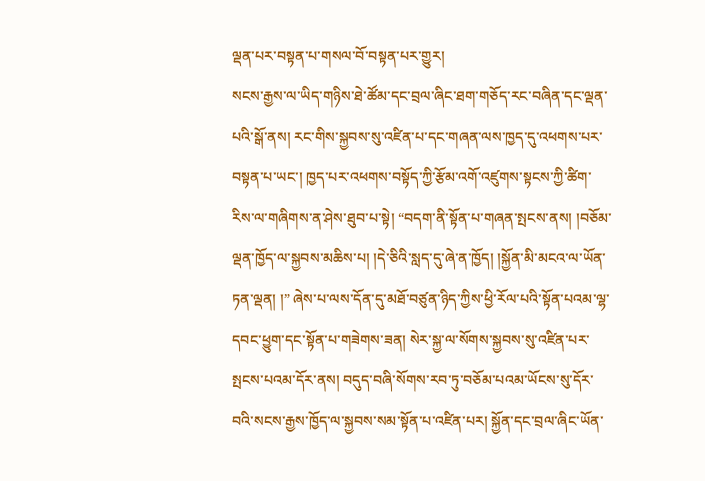ལྡན་པར་བསྟན་པ་གསལ་བོ་བསྟན་པར་གྱུར།
སངས་རྒྱས་ལ་ཡིད་གཉིས་ཐེ་ཚོམ་དང་བྲལ་ཞིང་ཐག་གཅོད་རང་བཞིན་དང་ལྡན་པའི་སྒོ་ནས། རང་གིས་སྐྱབས་སུ་འཛིན་པ་དང་གཞན་ལས་ཁྱད་དུ་འཕགས་པར་བསྟན་པ་ཡང་། ཁྱད་པར་འཕགས་བསྟོད་ཀྱི་རྩོམ་འགོ་འཛུགས་སྟངས་ཀྱི་ཚིག་རིས་ལ་གཞིགས་ན་ཤེས་ཐུབ་པ་སྟེ། “བདག་ནི་སྟོན་པ་གཞན་སྤངས་ནས། །བཅོམ་ལྡན་ཁྱོད་ལ་སྐྱབས་མཆིས་པ། །དེ་ཅིའི་སླད་དུ་ཞེ་ན་ཁྱོད། །སྐྱོན་མི་མངའ་ལ་ཡོན་ཏན་ལྡན། །” ཞེས་པ་ལས་དོན་དུ་མཐོ་བཙུན་ཉིད་ཀྱིས་ཕྱི་རོལ་པའི་སྟོན་པའམ་ལྷ་དབང་ཕྱུག་དང་སྟོན་པ་གཟེགས་ཟན། སེར་སྐྱ་ལ་སོགས་སྐྱབས་སུ་འཛིན་པར་སྤངས་པའམ་དོར་ནས། བདུད་བཞི་སོགས་རབ་ཏུ་བཅོམ་པའམ་ཡོངས་སུ་དོར་བའི་སངས་རྒྱས་ཁྱོད་ལ་སྐྱབས་སམ་སྟོན་པ་འཛིན་པར། སྐྱོན་དང་བྲལ་ཞིང་ཡོན་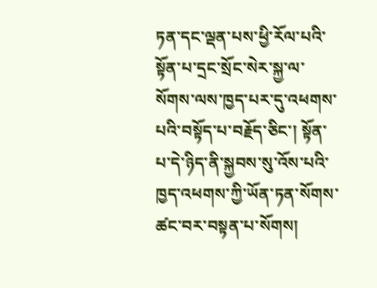ཏན་དང་ལྡན་པས་ཕྱི་རོལ་པའི་སྟོན་པ་དྲང་སྲོང་སེར་སྐྱ་ལ་སོགས་ལས་ཁྱད་པར་དུ་འཕགས་པའི་བསྟོད་པ་བརྗོད་ཅིང་། སྟོན་པ་དེ་ཉིད་ནི་སྐྱབས་སུ་འོས་པའི་ཁྱད་འཕགས་ཀྱི་ཡོན་ཏན་སོགས་ཚང་བར་བསྟན་པ་སོགས།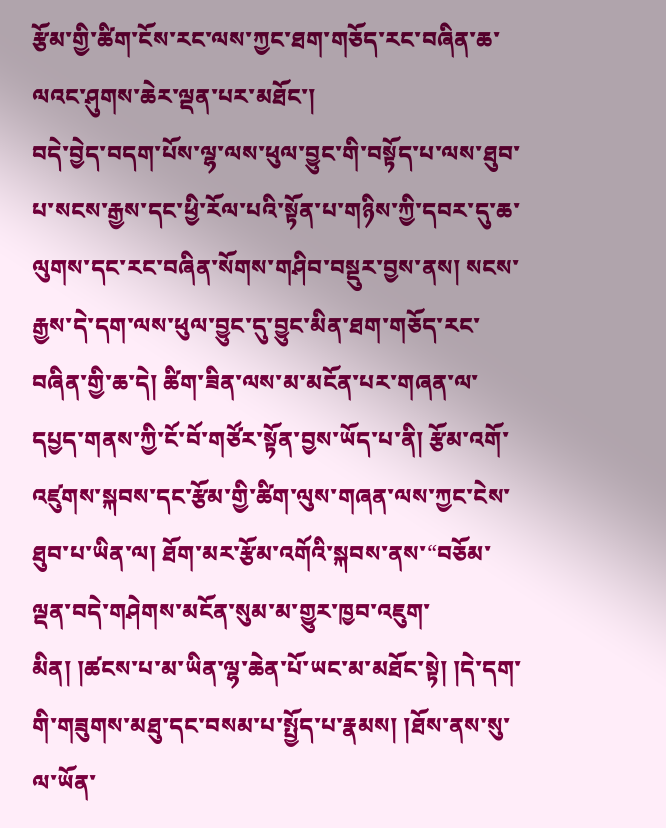རྩོམ་གྱི་ཚིག་ངོས་རང་ལས་ཀྱང་ཐག་གཅོད་རང་བཞིན་ཆ་ལའང་ཤུགས་ཆེར་ལྡན་པར་མཐོང་།
བདེ་བྱེད་བདག་པོས་ལྷ་ལས་ཕུལ་བྱུང་གི་བསྟོད་པ་ལས་ཐུབ་པ་སངས་རྒྱས་དང་ཕྱི་རོལ་པའི་སྟོན་པ་གཉིས་ཀྱི་དབར་དུ་ཆ་ལུགས་དང་རང་བཞིན་སོགས་གཤིབ་བསྡུར་བྱས་ནས། སངས་རྒྱས་དེ་དག་ལས་ཕུལ་བྱུང་དུ་བྱུང་མིན་ཐག་གཅོད་རང་བཞིན་གྱི་ཆ་དེ། ཚིག་ཟིན་ལས་མ་མངོན་པར་གཞན་ལ་དཔྱད་གནས་ཀྱི་ངོ་བོ་གཙོར་སྟོན་བྱས་ཡོད་པ་ནི། རྩོམ་འགོ་འཛུགས་སྐབས་དང་རྩོམ་གྱི་ཚིག་ལུས་གཞན་ལས་ཀྱང་ངེས་ཐུབ་པ་ཡིན་ལ། ཐོག་མར་རྩོམ་འགོའི་སྐབས་ནས་“བཅོམ་ལྡན་བདེ་གཤེགས་མངོན་སུམ་མ་གྱུར་ཁྱབ་འཇུག་མིན། །ཚངས་པ་མ་ཡིན་ལྷ་ཆེན་པོ་ཡང་མ་མཐོང་སྟེ། །དེ་དག་གི་གཟུགས་མཐུ་དང་བསམ་པ་སྤྱོད་པ་རྣམས། །ཐོས་ནས་སུ་ལ་ཡོན་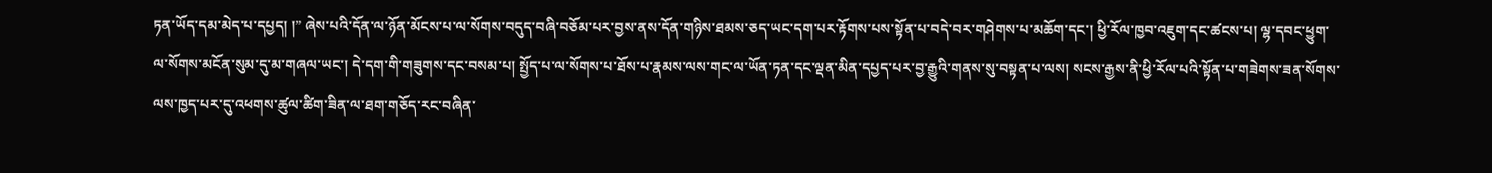ཏན་ཡོད་དམ་མེད་པ་དཔྱད། །” ཞེས་པའི་དོན་ལ་ཉོན་མོངས་པ་ལ་སོགས་བདུད་བཞི་བཅོམ་པར་བྱས་ནས་དོན་གཉིས་ཐམས་ཅད་ཡང་དག་པར་རྟོགས་པས་སྟོན་པ་བདེ་བར་གཤེགས་པ་མཆོག་དང་། ཕྱི་རོལ་ཁྱབ་འཇུག་དང་ཚངས་པ། ལྷ་དབང་ཕྱུག་ལ་སོགས་མངོན་སུམ་དུ་མ་གཞལ་ཡང་། དེ་དག་གི་གཟུགས་དང་བསམ་པ། སྤྱོད་པ་ལ་སོགས་པ་ཐོས་པ་རྣམས་ལས་གང་ལ་ཡོན་ཏན་དང་ལྡན་མིན་དཔྱད་པར་བྱ་རྒྱུའི་གནས་སུ་བསྟན་པ་ལས། སངས་རྒྱས་ནི་ཕྱི་རོལ་པའི་སྟོན་པ་གཟེགས་ཟན་སོགས་ལས་ཁྱད་པར་དུ་འཕགས་ཚུལ་ཚིག་ཟིན་ལ་ཐག་གཅོད་རང་བཞིན་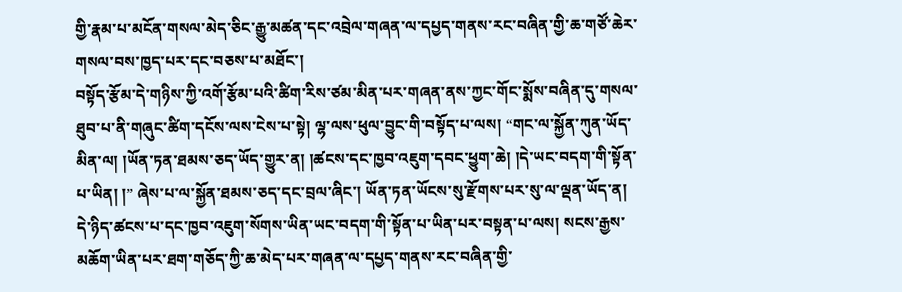གྱི་རྣམ་པ་མངོན་གསལ་མེད་ཅིང་རྒྱུ་མཚན་དང་འབྲེལ་གཞན་ལ་དཔྱད་གནས་རང་བཞིན་གྱི་ཆ་གཙོ་ཆེར་གསལ་བས་ཁྱད་པར་དང་བཅས་པ་མཐོང་།
བསྟོད་རྩོམ་དེ་གཉིས་ཀྱི་འགོ་རྩོམ་པའི་ཚིག་རིས་ཙམ་མིན་པར་གཞན་ནས་ཀྱང་གོང་སྨོས་བཞིན་དུ་གསལ་ཐུབ་པ་ནི་གཞུང་ཚིག་དངོས་ལས་ངེས་པ་སྟེ། ལྷ་ལས་ཕུལ་བྱུང་གི་བསྟོད་པ་ལས། “གང་ལ་སྐྱོན་ཀུན་ཡོད་མིན་ལ། །ཡོན་ཏན་ཐམས་ཅད་ཡོད་གྱུར་ན། །ཚངས་དང་ཁྱབ་འཇུག་དབང་ཕྱུག་ཆེ། །དེ་ཡང་བདག་གི་སྟོན་པ་ཡིན། །” ཞེས་པ་ལ་སྐྱོན་ཐམས་ཅད་དང་བྲལ་ཞིང་། ཡོན་ཏན་ཡོངས་སུ་རྫོགས་པར་སུ་ལ་ལྡན་ཡོད་ན། དེ་ཉིད་ཚངས་པ་དང་ཁྱབ་འཇུག་སོགས་ཡིན་ཡང་བདག་གི་སྟོན་པ་ཡིན་པར་བསྟན་པ་ལས། སངས་རྒྱས་མཆོག་ཡིན་པར་ཐག་གཅོད་ཀྱི་ཆ་མེད་པར་གཞན་ལ་དཔྱད་གནས་རང་བཞིན་གྱི་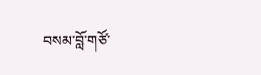བསམ་བློ་གཙོ་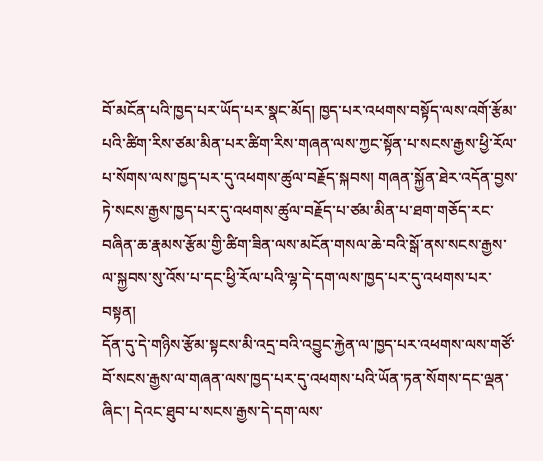བོ་མངོན་པའི་ཁྱད་པར་ཡོད་པར་སྣང་མོད། ཁྱད་པར་འཕགས་བསྟོད་ལས་འགོ་རྩོམ་པའི་ཚིག་རིས་ཙམ་མིན་པར་ཚིག་རིས་གཞན་ལས་ཀྱང་སྟོན་པ་སངས་རྒྱས་ཕྱི་རོལ་པ་སོགས་ལས་ཁྱད་པར་དུ་འཕགས་ཚུལ་བརྗོད་སྐབས། གཞན་སྐྱོན་ཐེར་འདོན་བྱས་ཏེ་སངས་རྒྱས་ཁྱད་པར་དུ་འཕགས་ཚུལ་བརྗོད་པ་ཙམ་མིན་པ་ཐག་གཅོད་རང་བཞིན་ཆ་རྣམས་རྩོམ་གྱི་ཚིག་ཟིན་ལས་མངོན་གསལ་ཆེ་བའི་སྒོ་ནས་སངས་རྒྱས་ལ་སྐྱབས་སུ་འོས་པ་དང་ཕྱི་རོལ་པའི་ལྷ་དེ་དག་ལས་ཁྱད་པར་དུ་འཕགས་པར་བསྟན།
དོན་དུ་དེ་གཉིས་རྩོམ་སྟངས་མི་འདྲ་བའི་འབྱུང་རྐྱེན་ལ་ཁྱད་པར་འཕགས་ལས་གཙོ་བོ་སངས་རྒྱས་ལ་གཞན་ལས་ཁྱད་པར་དུ་འཕགས་པའི་ཡོན་ཏན་སོགས་དང་ལྡན་ཞིང་། དེའང་ཐུབ་པ་སངས་རྒྱས་དེ་དག་ལས་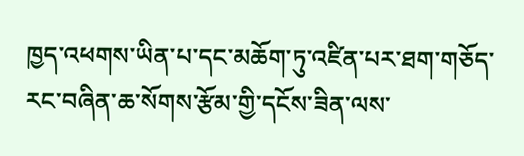ཁྱད་འཕགས་ཡིན་པ་དང་མཆོག་ཏུ་འཛིན་པར་ཐག་གཅོད་རང་བཞིན་ཆ་སོགས་རྩོམ་གྱི་དངོས་ཟིན་ལས་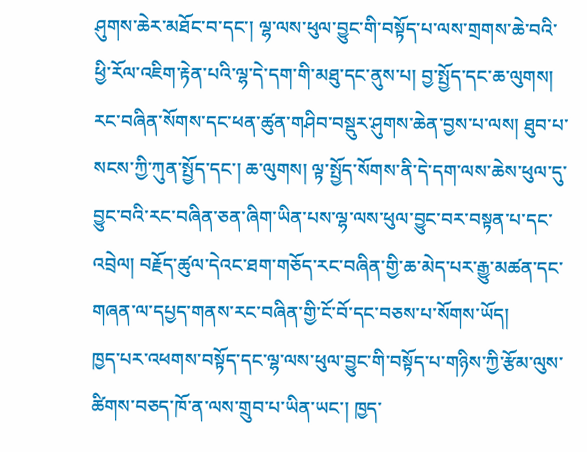ཤུགས་ཆེར་མཐོང་བ་དང་། ལྷ་ལས་ཕུལ་བྱུང་གི་བསྟོད་པ་ལས་གྲགས་ཆེ་བའི་ཕྱི་རོལ་འཇིག་རྟེན་པའི་ལྷ་དེ་དག་གི་མཐུ་དང་ནུས་པ། བྱ་སྤྱོད་དང་ཆ་ལུགས། རང་བཞིན་སོགས་དང་ཕན་ཚུན་གཤིབ་བསྡུར་ཤུགས་ཆེན་བྱས་པ་ལས། ཐུབ་པ་སངས་ཀྱི་ཀུན་སྤྱོད་དང་། ཆ་ལུགས། ལྟ་སྤྱོད་སོགས་ནི་དེ་དག་ལས་ཆེས་ཕུལ་དུ་བྱུང་བའི་རང་བཞིན་ཅན་ཞིག་ཡིན་པས་ལྷ་ལས་ཕུལ་བྱུང་བར་བསྟན་པ་དང་འབྲེལ། བརྗོད་ཚུལ་དེའང་ཐག་གཅོད་རང་བཞིན་གྱི་ཆ་མེད་པར་རྒྱུ་མཚན་དང་གཞན་ལ་དཔྱད་གནས་རང་བཞིན་གྱི་ངོ་བོ་དང་བཅས་པ་སོགས་ཡོད།
ཁྱད་པར་འཕགས་བསྟོད་དང་ལྷ་ལས་ཕུལ་བྱུང་གི་བསྟོད་པ་གཉིས་ཀྱི་རྩོམ་ལུས་ཚིགས་བཅད་ཁོ་ན་ལས་གྲུབ་པ་ཡིན་ཡང་། ཁྱད་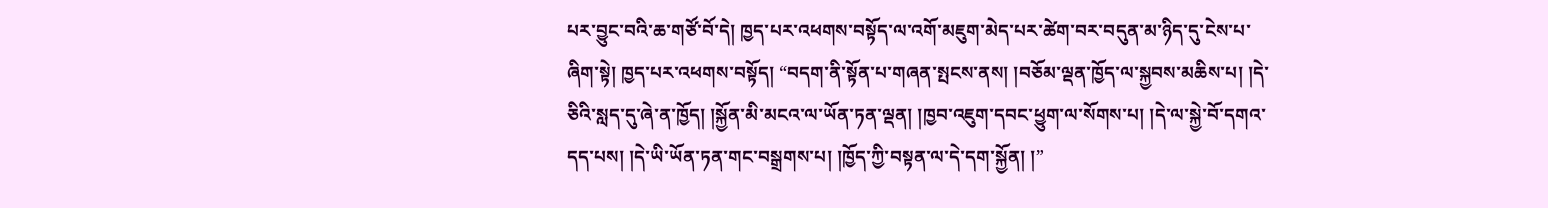པར་བྱུང་བའི་ཆ་གཙོ་བོ་དེ། ཁྱད་པར་འཕགས་བསྟོད་ལ་འགོ་མཇུག་མེད་པར་ཚེག་བར་བདུན་མ་ཉིད་དུ་ངེས་པ་ཞིག་སྟེ། ཁྱད་པར་འཕགས་བསྟོད། “བདག་ནི་སྟོན་པ་གཞན་སྤངས་ནས། །བཅོམ་ལྡན་ཁྱོད་ལ་སྐྱབས་མཆིས་པ། །དེ་ཅིའི་སླད་དུ་ཞེ་ན་ཁྱོད། །སྐྱོན་མི་མངའ་ལ་ཡོན་ཏན་ལྡན། །ཁྱབ་འཇུག་དབང་ཕྱུག་ལ་སོགས་པ། །དེ་ལ་སྐྱེ་བོ་དགའ་དད་པས། །དེ་ཡི་ཡོན་ཏན་གང་བསྒྲགས་པ། །ཁྱོད་ཀྱི་བསྟན་ལ་དེ་དག་སྐྱོན། །”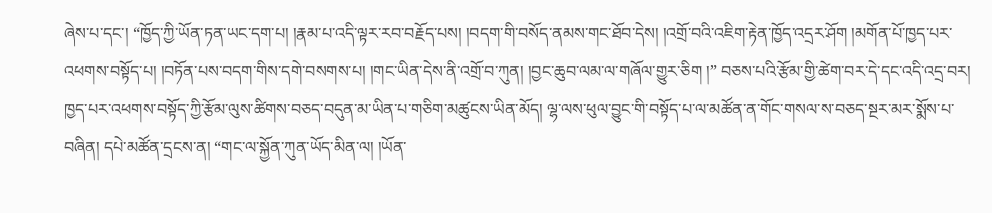ཞེས་པ་དང་། “ཁྱོད་ཀྱི་ཡོན་ཏན་ཡང་དག་པ། །རྣམ་པ་འདི་ལྟར་རབ་བརྗོད་པས། །བདག་གི་བསོད་ནམས་གང་ཐོབ་དེས། །འགྲོ་བའི་འཇིག་རྟེན་ཁྱོད་འདྲར་ཤོག །མགོན་པོ་ཁྱད་པར་འཕགས་བསྟོད་པ། །བཏོན་པས་བདག་གིས་དགེ་བསགས་པ། །གང་ཡིན་དེས་ནི་འགྲོ་བ་ཀུན། །བྱང་ཆུབ་ལམ་ལ་གཞོལ་གྱུར་ཅིག །” བཅས་པའི་རྩོམ་གྱི་ཚེག་བར་དེ་དང་འདི་འདྲ་བར། ཁྱད་པར་འཕགས་བསྟོད་ཀྱི་རྩོམ་ལུས་ཚིགས་བཅད་བདུན་མ་ཡིན་པ་གཅིག་མཚུངས་ཡིན་མོད། ལྷ་ལས་ཕུལ་བྱུང་གི་བསྟོད་པ་ལ་མཚོན་ན་གོང་གསལ་ས་བཅད་སྔར་མར་སྨོས་པ་བཞིན། དཔེ་མཚོན་དྲངས་ན། “གང་ལ་སྐྱོན་ཀུན་ཡོད་མིན་ལ། །ཡོན་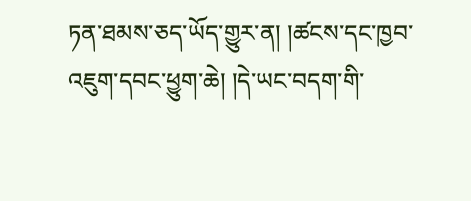ཏན་ཐམས་ཅད་ཡོད་གྱུར་ན། །ཚངས་དང་ཁྱབ་འཇུག་དབང་ཕྱུག་ཆེ། །དེ་ཡང་བདག་གི་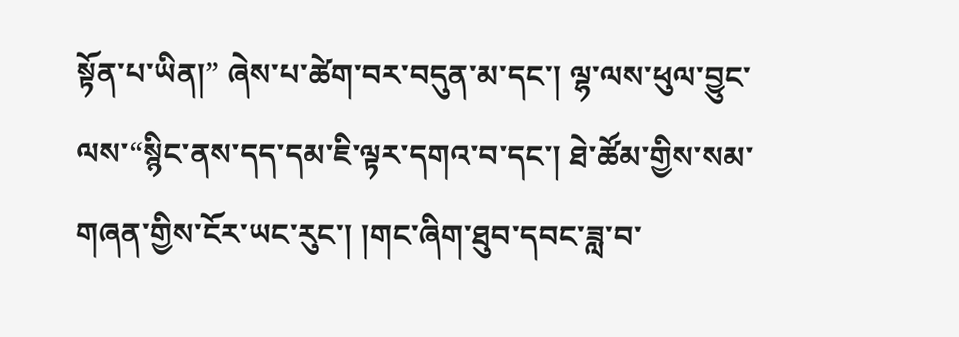སྟོན་པ་ཡིན།” ཞེས་པ་ཚེག་བར་བདུན་མ་དང་། ལྷ་ལས་ཕུལ་བྱུང་ལས་“སྙིང་ནས་དད་དམ་ཇི་ལྟར་དགའ་བ་དང་། ཐེ་ཚོམ་གྱིས་སམ་གཞན་གྱིས་ངོར་ཡང་རུང་། །གང་ཞིག་ཐུབ་དབང་ཟླ་བ་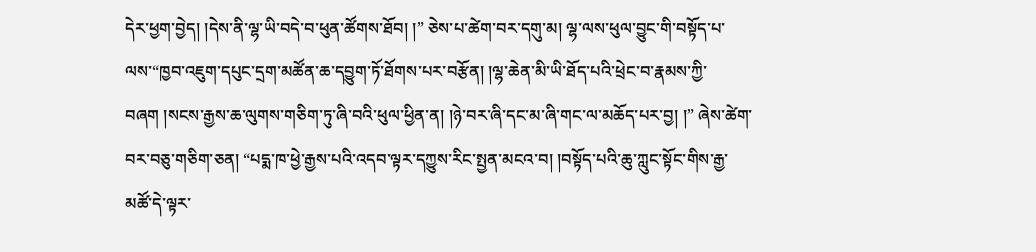དེར་ཕྱག་བྱེད། །དེས་ནི་ལྷ་ཡི་བདེ་བ་ཕུན་ཚོགས་ཐོབ། །” ཅེས་པ་ཚེག་བར་དགུ་མ། ལྷ་ལས་ཕུལ་བྱུང་གི་བསྟོད་པ་ལས་“ཁྱབ་འཇུག་དཔུང་དྲག་མཚོན་ཆ་དབྱུག་ཏོ་ཐོགས་པར་བརྩོན། །ལྷ་ཆེན་མི་ཡི་ཐོད་པའི་ཕྲེང་བ་རྣམས་ཀྱི་བཞག །སངས་རྒྱས་ཆ་ལུགས་གཅིག་ཏུ་ཞི་བའི་ཕུལ་ཕྱིན་ན། །ཉེ་བར་ཞི་དང་མ་ཞི་གང་ལ་མཆོད་པར་བྱ། །” ཞེས་ཚེག་བར་བཅུ་གཅིག་ཅན། “པདྨ་ཁ་ཕྱེ་རྒྱས་པའི་འདབ་ལྟར་དཀྱུས་རིང་སྤྱན་མངའ་བ། །བསྟོད་པའི་ཆུ་ཀླུང་སྟོང་གིས་རྒྱ་མཚོ་དེ་ལྟར་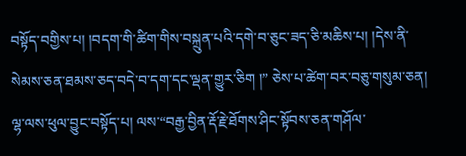བསྟོད་བགྱིས་པ། །བདག་གི་ཚིག་གིས་བསྐྲུན་པའི་དགེ་བ་ཅུང་ཟད་ཅི་མཆིས་པ། །དེས་ནི་སེམས་ཅན་ཐམས་ཅད་བདེ་བ་དག་དང་ལྡན་གྱུར་ཅིག །” ཅེས་པ་ཚེག་བར་བཅུ་གསུམ་ཅན། ལྷ་ལས་ཕུལ་བྱུང་བསྟོད་པ། ལས་“བརྒྱ་བྱིན་རྡོ་རྗེ་ཐོགས་ཤིང་སྟོབས་ཅན་གཤོལ་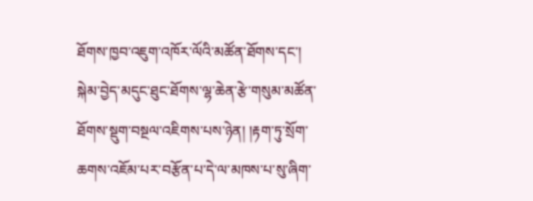ཐོགས་ཁྱབ་འཇུག་འཁོར་ལོའི་མཚོན་ཐོགས་དང་། སྐེམ་བྱེད་མདུང་ཐུང་ཐོགས་ལྷ་ཆེན་རྩེ་གསུམ་མཚོན་ཐོགས་སྡུག་བསྔལ་འཇིགས་པས་ཉེན། །རྟག་ཏུ་སྲོག་ཆགས་འཇོམ་པར་བརྩོན་པ་དེ་ལ་མཁས་པ་སུ་ཞིག་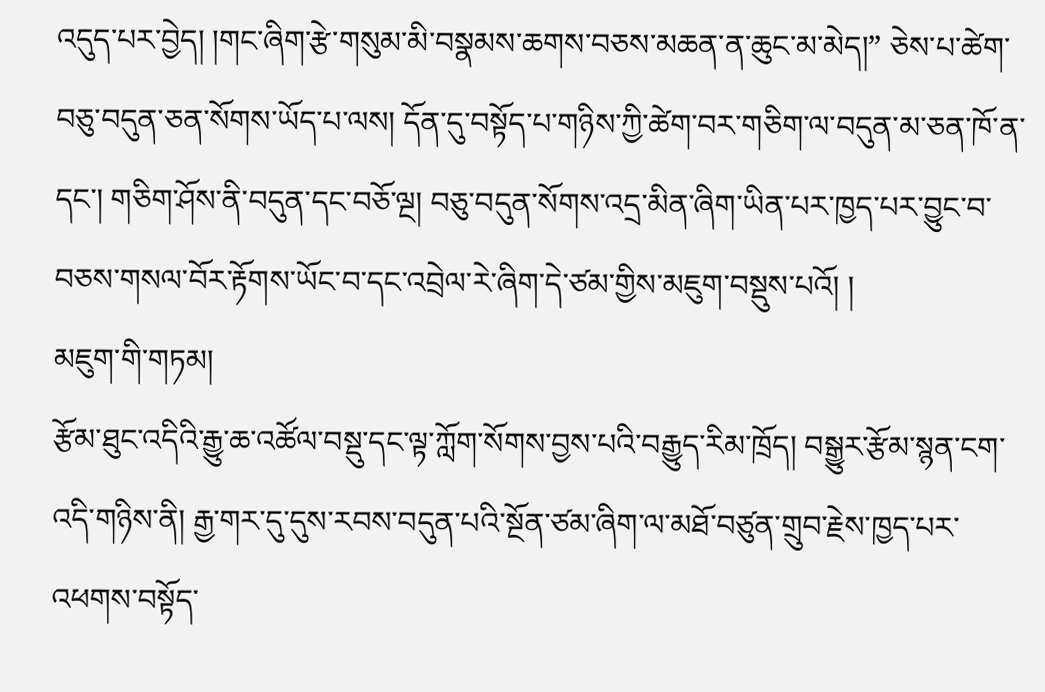འདུད་པར་བྱེད། །གང་ཞིག་རྩེ་གསུམ་མི་བསྣམས་ཆགས་བཅས་མཆན་ན་ཆུང་མ་མེད།” ཅེས་པ་ཚེག་བཅུ་བདུན་ཅན་སོགས་ཡོད་པ་ལས། དོན་དུ་བསྟོད་པ་གཉིས་ཀྱི་ཚེག་བར་གཅིག་ལ་བདུན་མ་ཅན་ཁོ་ན་དང་། གཅིག་ཤོས་ནི་བདུན་དང་བཅོ་ལྔ། བཅུ་བདུན་སོགས་འདྲ་མིན་ཞིག་ཡིན་པར་ཁྱད་པར་བྱུང་བ་བཅས་གསལ་བོར་རྟོགས་ཡོང་བ་དང་འབྲེལ་རེ་ཞིག་དེ་ཙམ་གྱིས་མཇུག་བསྡུས་པའོ། །
མཇུག་གི་གཏམ།
རྩོམ་ཐུང་འདིའི་རྒྱུ་ཆ་འཚོལ་བསྡུ་དང་ལྟ་ཀློག་སོགས་བྱས་པའི་བརྒྱུད་རིམ་ཁྲོད། བསྒྱུར་རྩོམ་སྙན་ངག་འདི་གཉིས་ནི། རྒྱ་གར་དུ་དུས་རབས་བདུན་པའི་སྔོན་ཙམ་ཞིག་ལ་མཐོ་བཙུན་གྲུབ་རྗེས་ཁྱད་པར་འཕགས་བསྟོད་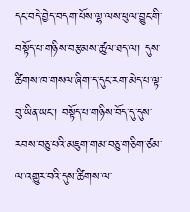དང་བདེ་བྱེད་བདག་པོས་ལྷ་ལས་ཕུལ་བྱུང་གི་བསྟོད་པ་གཉིས་བརྩམས་ཚུལ་ཐད་ལ། དུས་ཚིགས་ཁ་གསལ་ཞིག་ད་དུང་རག་མེད་པ་ལྟ་བུ་ཡིན་ཡང་། བསྟོད་པ་གཉིས་བོད་དུ་དུས་རབས་བཅུ་པའི་མཇུག་གམ་བཅུ་གཅིག་ཙམ་ལ་འགྱུར་བའི་དུས་ཚིགས་ལ་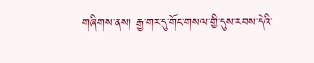གཞིགས་ནས། རྒྱ་གར་དུ་གོང་གསལ་གྱི་དུས་རབས་དེའི་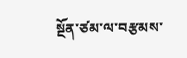སྔོན་ཙམ་ལ་བརྩམས་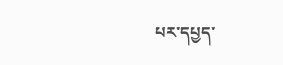པར་དཔྱད་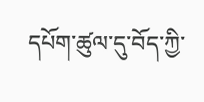དཔོག་ཚུལ་དུ་བོད་ཀྱི་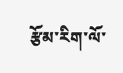རྩོམ་རིག་ལོ་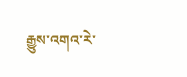རྒྱུས་འགའ་རེ་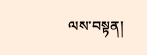ལས་བསྟན།